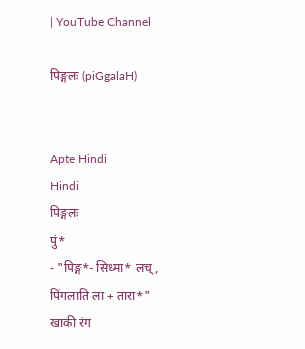| YouTube Channel

पिङ्गलः (piGgalaH)


Apte Hindi
Hindi
पिङ्गलः
पुं*
- "पिङ्ग*- सिध्मा* लच्, पिंगलाति ला + तारा*"
खाकी रंग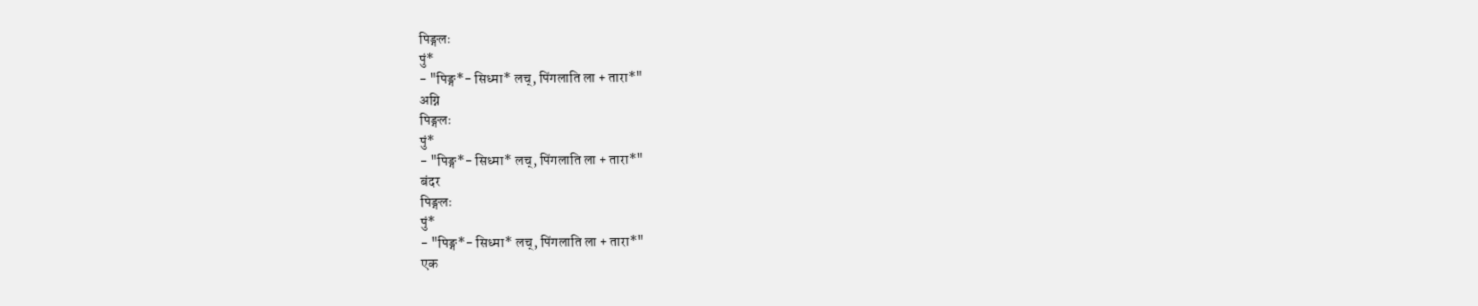पिङ्गलः
पुं*
- "पिङ्ग*- सिध्मा* लच्, पिंगलाति ला + तारा*"
अग्नि
पिङ्गलः
पुं*
- "पिङ्ग*- सिध्मा* लच्, पिंगलाति ला + तारा*"
बंदर
पिङ्गलः
पुं*
- "पिङ्ग*- सिध्मा* लच्, पिंगलाति ला + तारा*"
एक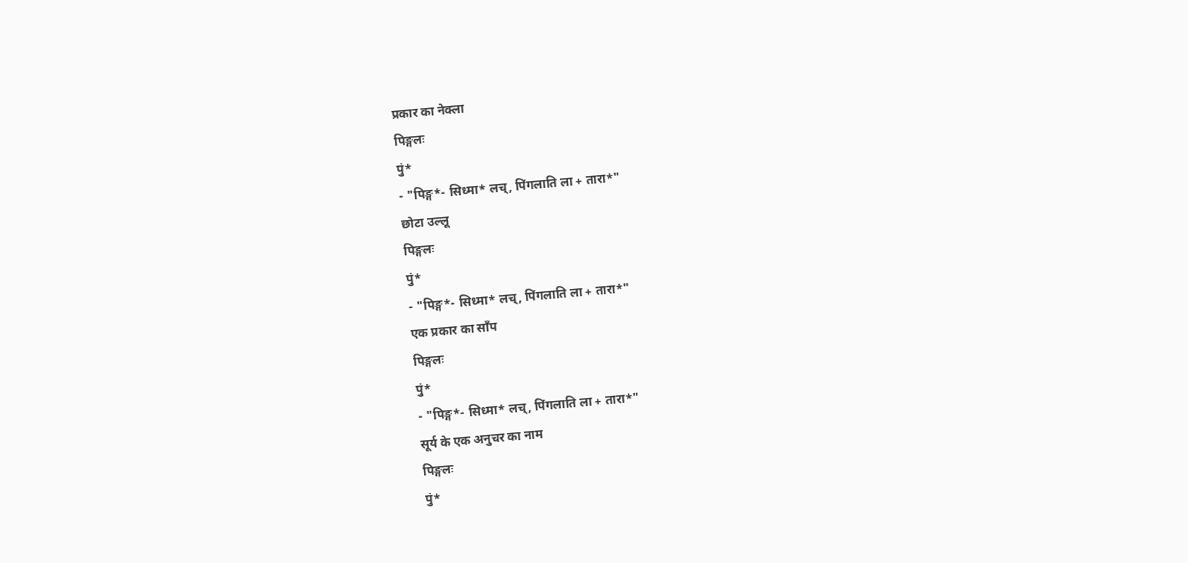प्रकार का नेक्ला
पिङ्गलः
पुं*
- "पिङ्ग*- सिध्मा* लच्, पिंगलाति ला + तारा*"
छोटा उल्लू
पिङ्गलः
पुं*
- "पिङ्ग*- सिध्मा* लच्, पिंगलाति ला + तारा*"
एक प्रकार का साँप
पिङ्गलः
पुं*
- "पिङ्ग*- सिध्मा* लच्, पिंगलाति ला + तारा*"
सूर्य के एक अनुचर का नाम
पिङ्गलः
पुं*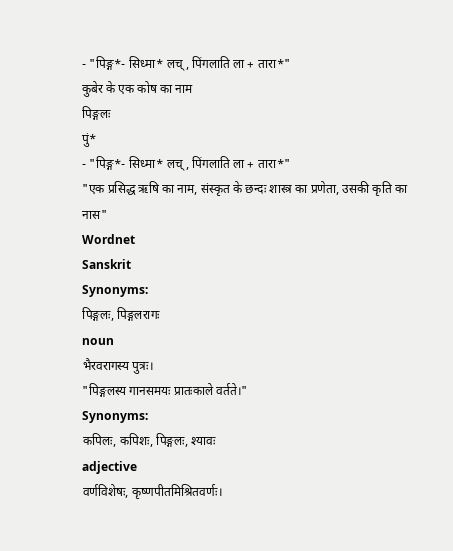- "पिङ्ग*- सिध्मा* लच्, पिंगलाति ला + तारा*"
कुबेर के एक कोष का नाम
पिङ्गलः
पुं*
- "पिङ्ग*- सिध्मा* लच्, पिंगलाति ला + तारा*"
"एक प्रसिद्ध ऋषि का नाम, संस्कृत के छन्दः शास्त्र का प्रणेता, उसकी कृति का नास"
Wordnet
Sanskrit
Synonyms:
पिङ्गलः, पिङ्गलरागः
noun
भैरवरागस्य पुत्रः।
"पिङ्गलस्य गानसमयः प्रातःकाले वर्तते।"
Synonyms:
कपिलः, कपिशः, पिङ्गलः, श्यावः
adjective
वर्णविशेषः, कृष्णपीतमिश्रितवर्णः।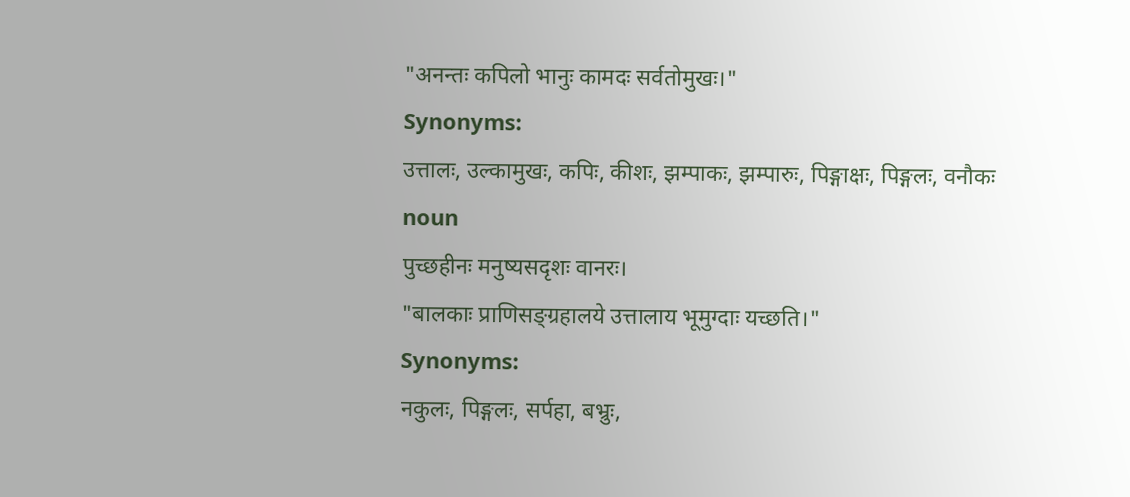"अनन्तः कपिलो भानुः कामदः सर्वतोमुखः।"
Synonyms:
उत्तालः, उल्कामुखः, कपिः, कीशः, झम्पाकः, झम्पारुः, पिङ्गाक्षः, पिङ्गलः, वनौकः
noun
पुच्छहीनः मनुष्यसदृशः वानरः।
"बालकाः प्राणिसङ्ग्रहालये उत्तालाय भूमुग्दाः यच्छति।"
Synonyms:
नकुलः, पिङ्गलः, सर्पहा, बभ्रुः,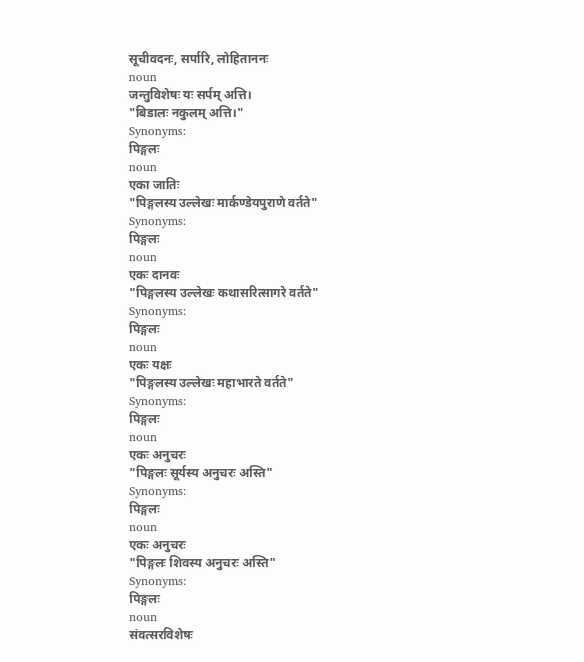सूचीवदनः, सर्पारि, लोहिताननः
noun
जन्तुविशेषः यः सर्पम् अत्ति।
"बिडालः नकुलम् अत्ति।"
Synonyms:
पिङ्गलः
noun
एका जातिः
"पिङ्गलस्य उल्लेखः मार्कण्डेयपुराणे वर्तते"
Synonyms:
पिङ्गलः
noun
एकः दानवः
"पिङ्गलस्य उल्लेखः कथासरित्सागरे वर्तते"
Synonyms:
पिङ्गलः
noun
एकः यक्षः
"पिङ्गलस्य उल्लेखः महाभारते वर्तते"
Synonyms:
पिङ्गलः
noun
एकः अनुचरः
"पिङ्गलः सूर्यस्य अनुचरः अस्ति"
Synonyms:
पिङ्गलः
noun
एकः अनुचरः
"पिङ्गलः शिवस्य अनुचरः अस्ति"
Synonyms:
पिङ्गलः
noun
संवत्सरविशेषः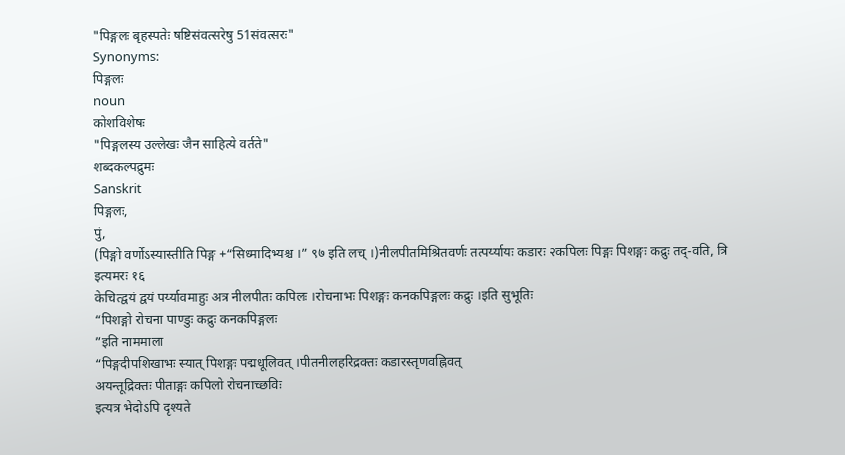"पिङ्गलः बृहस्पतेः षष्टिसंवत्सरेषु 51संवत्सरः"
Synonyms:
पिङ्गलः
noun
कोशविशेषः
"पिङ्गलस्य उल्लेखः जैन साहित्ये वर्तते"
शब्दकल्पद्रुमः
Sanskrit
पिङ्गलः,
पुं,
(पिङ्गो वर्णोऽस्यास्तीति पिङ्ग +“सिध्मादिभ्यश्च ।” ९७ इति लच् ।)नीलपीतमिश्रितवर्णः तत्पर्य्यायः कडारः २कपिलः पिङ्गः पिशङ्गः कद्रुः तद्-वति, त्रि इत्यमरः १६
केचित्द्वयं द्वयं पर्य्यावमाहुः अत्र नीलपीतः कपिलः ।रोचनाभः पिशङ्गः कनकपिङ्गलः कद्रुः ।इति सुभूतिः
“पिशङ्गो रोचना पाण्डुः कद्रुः कनकपिङ्गलः
”इति नाममाला
“पिङ्गदीपशिखाभः स्यात् पिशङ्गः पद्मधूलिवत् ।पीतनीलहरिद्रक्तः कडारस्तृणवह्निवत्
अयन्तूद्रिक्तः पीताङ्गः कपिलो रोचनाच्छविः
इत्यत्र भेदोऽपि दृश्यते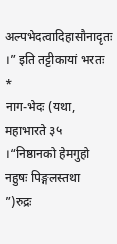अल्पभेदत्वादिहासौनादृतः ।” इति तट्टीकायां भरतः
*
नाग-भेदः (यथा, महाभारते ३५ ।“निष्ठानको हेमगुहो नहुषः पिङ्गलस्तथा
”)रुद्रः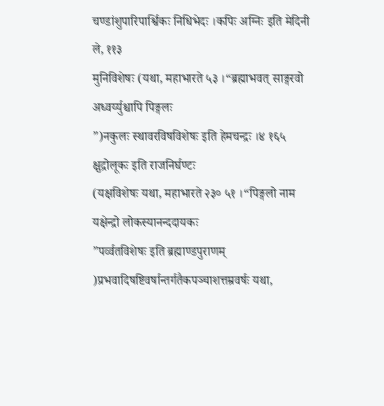चण्डांशुपारिपार्श्विकः निधिभेदः ।कपिः अग्निः इति मेदिनी ले, ११३
मुनिविशेषः (यथा, महाभारते ५३ ।“ब्रह्माभवत् साङ्गरवो अध्वर्य्युश्चापि पिङ्गलः
”)नकुलः स्थावरविषविशेषः इति हेमचन्द्रः ।४ १६५
क्षुद्रोलूकः इति राजनिर्घण्टः
(यक्षविशेषः यथा, महाभारते २३० ५१ ।“पिङ्गलो नाम यक्षेन्द्रो लोकस्यानन्ददायकः
”पर्व्वतविशेषः इति ब्रह्माण्डपुराणम्
)प्रभवादिषष्टिवर्षान्तर्गतैकपञ्चाशत्तम्रवर्षः यथा,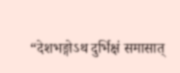“देशभङ्गोऽथ दुर्भिक्षं समासात्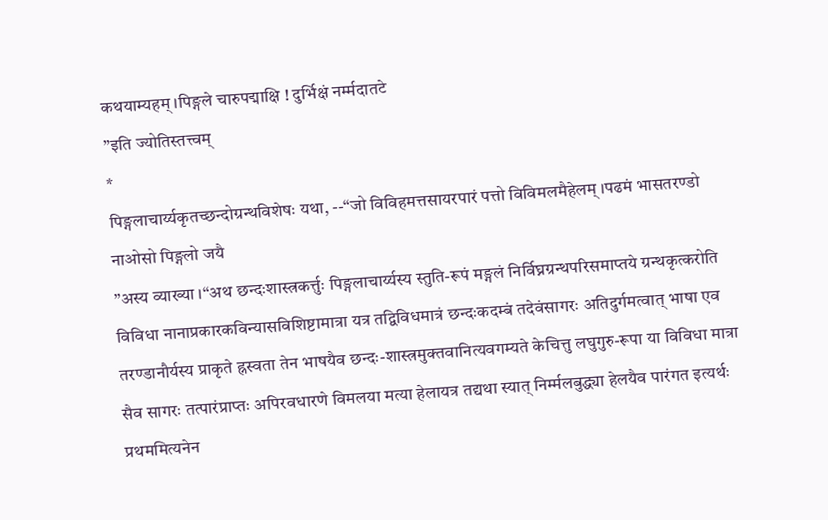कथयाम्यहम् ।पिङ्गले चारुपद्माक्षि ! दुर्भिक्षं नर्म्मदातटे
”इति ज्योतिस्तत्त्वम्
*
पिङ्गलाचार्य्यकृतच्छन्दोग्रन्थविशेषः यथा, --“जो विविहमत्तसायरपारं पत्तो विविमलमैहेलम् ।पढमं भासतरण्डो नाओसो पिङ्गलो जयै
”अस्य व्याख्या ।“अथ छन्दःशास्त्रकर्त्तुः पिङ्गलाचार्य्यस्य स्तुति-रूपं मङ्गलं निर्विघ्नग्रन्थपरिसमाप्तये ग्रन्थकृत्करोति विविधा नानाप्रकारकविन्यासविशिष्टामात्रा यत्र तद्विविधमात्रं छन्दःकदम्बं तदेवंसागरः अतिदुर्गमत्वात् भाषा एव तरण्डानौर्यस्य प्राकृते ह्नस्वता तेन भाषयैव छन्दः-शास्त्रमुक्तवानित्यवगम्यते केचित्तु लघुगुरु-रूपा या विविधा मात्रा सैव सागरः तत्पारंप्राप्तः अपिरवधारणे विमलया मत्या हेलायत्र तद्यथा स्यात् निर्म्मलबुद्ध्या हेलयैव पारंगत इत्यर्थः प्रथममित्यनेन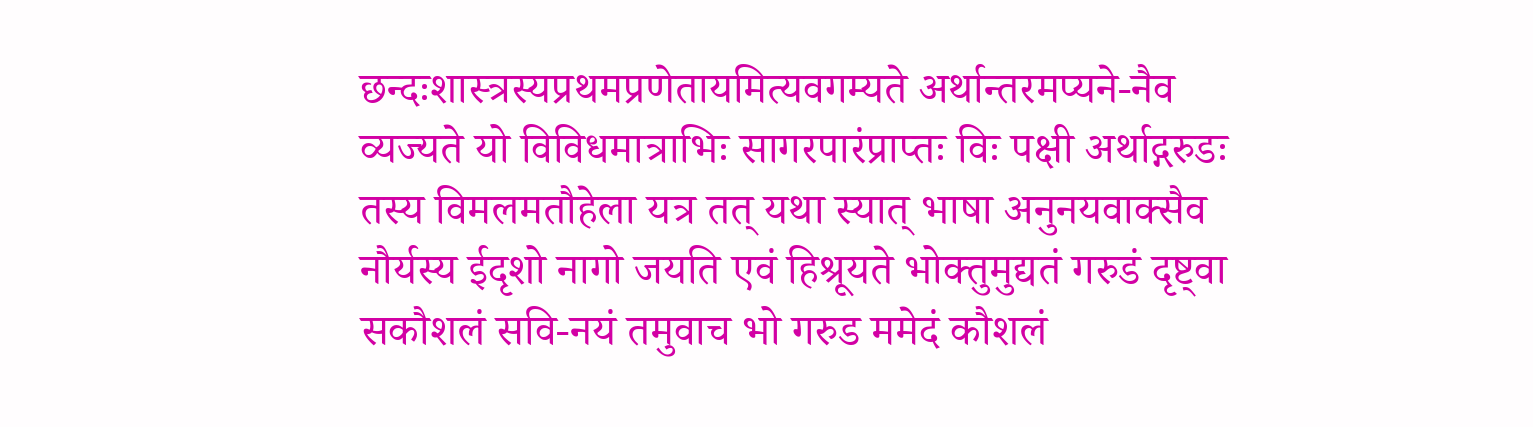छन्दःशास्त्रस्यप्रथमप्रणेतायमित्यवगम्यते अर्थान्तरमप्यने-नैव व्यज्यते यो विविधमात्राभिः सागरपारंप्राप्तः विः पक्षी अर्थाद्गरुडः तस्य विमलमतौहेला यत्र तत् यथा स्यात् भाषा अनुनयवाक्सैव नौर्यस्य ईदृशो नागो जयति एवं हिश्रूयते भोक्तुमुद्यतं गरुडं दृष्ट्वा सकौशलं सवि-नयं तमुवाच भो गरुड ममेदं कौशलं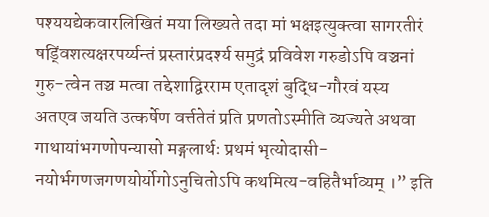पश्ययद्येकवारलिखितं मया लिख्यते तदा मां भक्षइत्युक्त्वा सागरतीरं षड्विंशत्यक्षरपर्य्यन्तं प्रस्तारंप्रदर्श्य समुद्रं प्रविवेश गरुडोऽपि वञ्चनां गुरु-त्वेन तञ्च मत्वा तद्देशाद्विरराम एतादृशं बुद्धि-गौरवं यस्य अतएव जयति उत्कर्षेण वर्त्ततेतं प्रति प्रणतोऽस्मीति व्यज्यते अथवा गाथायांभगणोपन्यासो मङ्गलार्थः प्रथमं भृत्योदासी-नयोर्भगणजगणयोर्योगोऽनुचितोऽपि कथमित्य-वहितैर्भाव्यम् ।” इति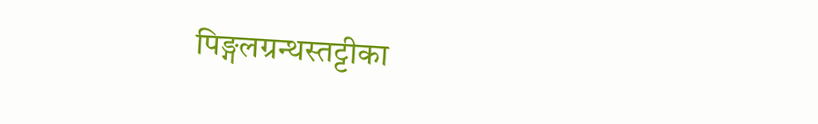पिङ्गलग्रन्थस्तट्टीका